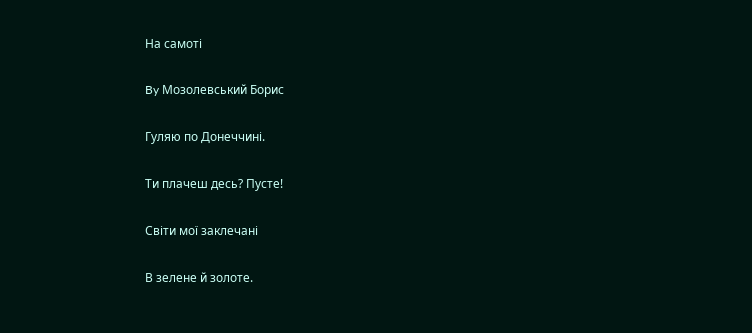На самоті

By Мозолевський Борис

Гуляю по Донеччині.

Ти плачеш десь? Пусте!

Світи мої заклечані

В зелене й золоте.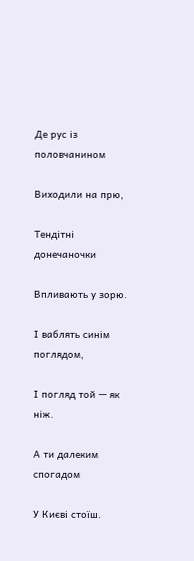Де рус із половчанином

Виходили на прю,

Тендітні донечаночки

Впливають у зорю.

І ваблять синім поглядом,

І погляд той — як ніж.

А ти далеким спогадом

У Києві стоїш.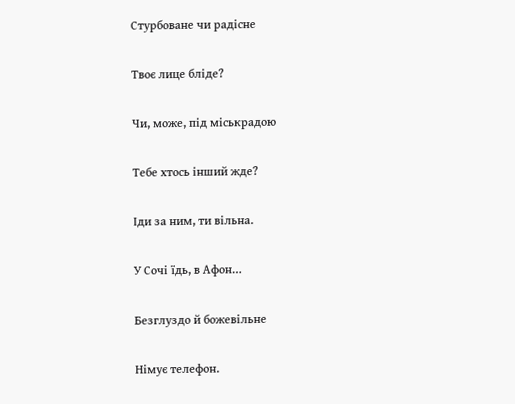Стурбоване чи радісне

Твоє лице бліде?

Чи, може, під міськрадою

Тебе хтось інший жде?

Іди за ним, ти вільна.

У Сочі їдь, в Афон…

Безглуздо й божевільне

Німує телефон.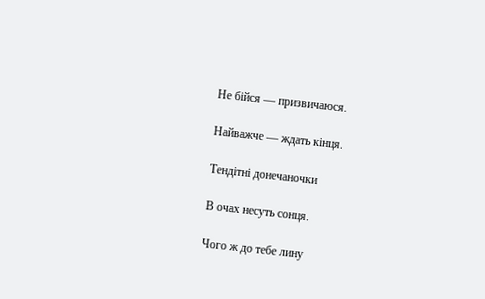Не бійся — призвичаюся.

Найважче — ждать кінця.

Тендітні донечаночки

В очах несуть сонця.

Чого ж до тебе лину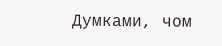Думками, чом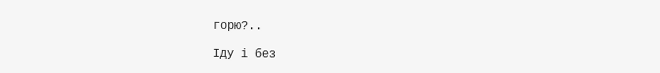горю?..

Іду і без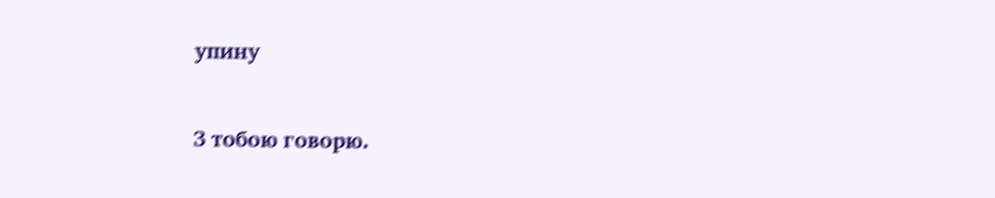упину

З тобою говорю.